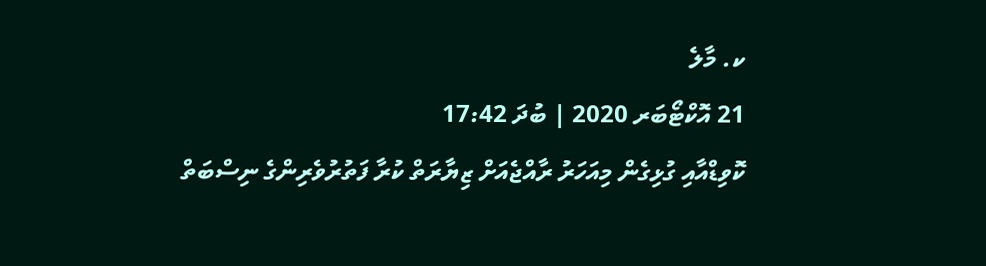ކ. މާލެ
21 އޮކްޓޯބަރ 2020 | ބުދަ 17:42
ކޮވިޑްއާއި ގުޅިގެން މިއަހަރު ރާއްޖެއަށް ޒިޔާރަތް ކުރާ ފަތުރުވެރިންގެ ނިސްބަތް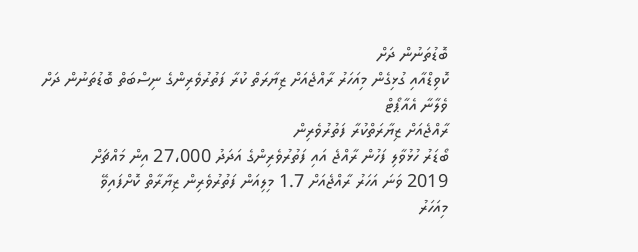ބޮޑުތަނުން ދަށް
ކޮވިޑްއާއި ގުޅިގެން މިއަހަރު ރާއްޖެއަށް ޒިޔާރަތް ކުރާ ފަތުރުވެރިންގެ ނިސްބަތް ބޮޑުތަނުން ދަށް
ވެލާނާ އެއާޕޯޓް
ރާއްޖެއަށް ޒިޔާރަތްކުރާ ފަތުރުވެރިން
ބޯޑަރު ހުޅުވާލި ފަހުން ރާއްޖެ އައި ފަތުރުވެރިންގެ އަދަދު 27،000 އިން މައްޗަށް
2019 ވަނަ އަހަރު ރާއްޖެއަށް 1.7 މިލިއަން ފަތުރުވެރިން ޒިޔާރާތް ކޮށްފައިވޭ
މިއަހަރު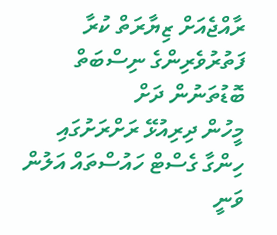ރާއްޖެއަށް ޒިޔާރަތް ކުރާ ފަތުރުވެރިންގެ ނިސްބަތް ބޮޑުތަނުން ދަށް
މީހުން ދިރިއުޅޭ ރަށްރަށުގައި ހިންގާ ގެސްޓް ހައުސްތައް އަލުން ވަނީ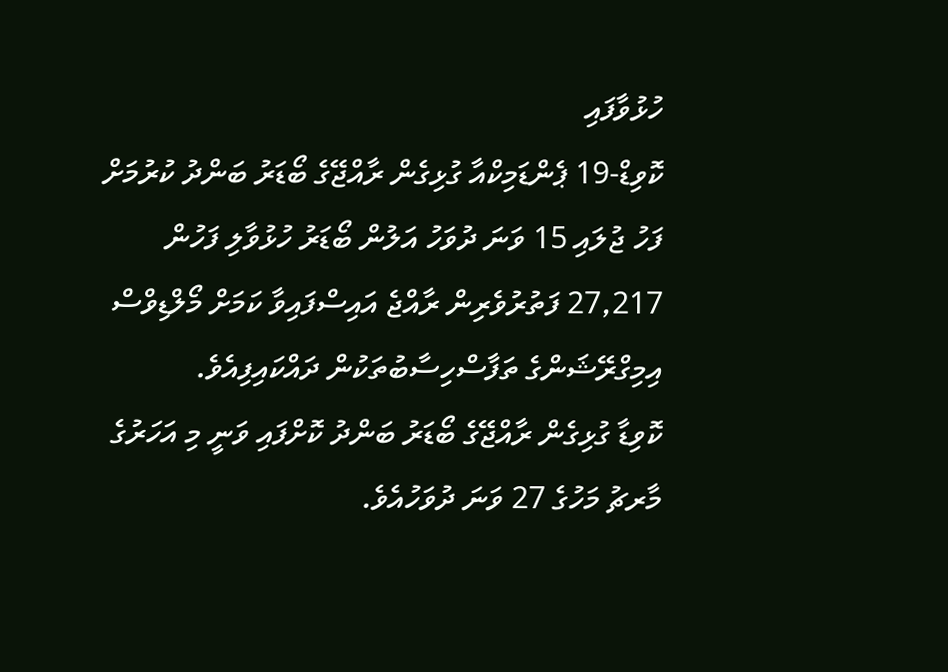ހުޅުވާފައި
ކޮވިޑް-19 ޕެންޑަމިކްއާ ގުޅިގެން ރާއްޖޭގެ ބޯޑަރު ބަންދު ކުރުމަށް ފަހު ޖުލައި 15 ވަނަ ދުވަހު އަލުން ބޯޑަރު ހުޅުވާލި ފަހުން 27,217 ފަތުރުވެރިން ރާއްޖެ އައިސްފައިވާ ކަމަށް މޯލްޑިވްސް އިމިގްރޭޝަންގެ ތަފާސްހިސާބުތަކުން ދައްކައިފިއެވެ.
ކޮވިޑާ ގުޅިގެން ރާއްޖޭގެ ބޯޑަރު ބަންދު ކޮށްފައި ވަނީ މި އަހަރުގެ މާރޗު މަހުގެ 27 ވަނަ ދުވަހުއެވެ.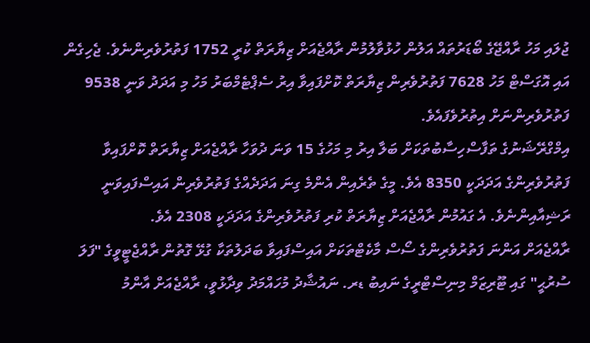ޖުލައި މަހު ރާއްޖޭގެ ބޯޑަރުތައް އަލުން ހުޅުވާލުމުން ރާއްޖެއަށް ޒިޔާރަތް ކުރީ 1752 ފަތުރުވެރިންނެވެ. ޖެހިގެން އައި އޮގަސްޓް މަހު 7628 ފަތުރުވެރިން ޒިޔާރަތް ކޮށްފައިވާ އިރު ސެޕްޓެމްބަރު މަހު މި އަދަދު ވަނީ 9538 ފަތުރުވެރިންނަށް އިތުރުވެފައެވެ.
އިމްގްރޭޝަނުގެ ތަފާސްހިސާބުތަކަށް ބަލާ އިރު މި މަހުގެ 15 ވަނަ ދުވަހާ ރާއްޖެއަށް ޒިޔާރަތް ކޮށްފައިވާ ފަތުރުވެރިންގެ އަދަދަކީ 8350 އެވެ. މީގެ ތެރެއިން އެންމެ ގިނަ އަދަދެއްގެ ފަތުރުވެރިން އައިސްފައިވަނީ ރަޝިއާއިންނެވެ. އެ ގައުމުން ރާއްޖެއަށް ޒިޔާރަތް ކުރި ފަތުރުވެރިންގެ އަދަދަކީ 2308 އެވެ.
ރާއްޖެއަށް އަންނަ ފަތުރުވެރިންގެ ސޯސް މާކެޓްތަކަށް އައިސްފައިވާ ބަދަލުތަކާ ގުޅޭ ގޮތުން ރާއްޖެޓީވީގެ "ފަލަ ސުރުޙީ" ގައި ޓޫރިޒަމް މިނިސްޓްރީގެ ނައިބު ޑރ. ނައުޝާދު މުހައްމަދު ވިދާޅުވީ، ރާއްޖެއަށް އާންމު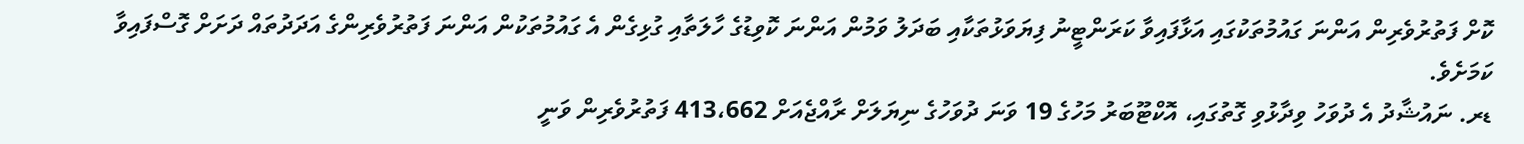ކޮށް ފަތުރުވެރިން އަންނަ ގައުމުތަކުގައި އަޅާފައިވާ ކަރަންޓީނު ފިޔަވަޅުތަކާއި ބަދަލު ވަމުން އަންނަ ކޮވިޑުގެ ހާލަތާއި ގުޅިގެން އެ ގައުމުތަކުން އަންނަ ފަތުރުވެރިންގެ އަދަދުތައް ދަށަށް ގޮސްފައިވާ ކަމަށެވެ.
ޑރ. ނައުޝާދު އެ ދުވަހު ވިދާޅުވި ގޮތުގައި، އޮކްޓޫބަރު މަހުގެ 19 ވަނަ ދުވަހުގެ ނިޔަލަށް ރާއްޖެއަށް 413،662 ފަތުރުވެރިން ވަނީ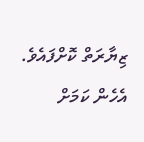ޒިޔާރަތް ކޮށްފައެވެ. އެހެން ކަމަށް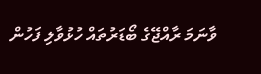ވާނަމަ ރާއްޖޭގެ ބޯޑަރުތައް ހުޅުވާލި ފަހުން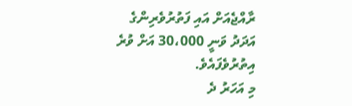ރާއްޖެއަށް އައި ފަތުރުވެރިންގެ އަދަދު ވަނީ 30،000 އަށް ވުރެ އިތުރުވެފައެވެ.
މި އަހަރު ދެ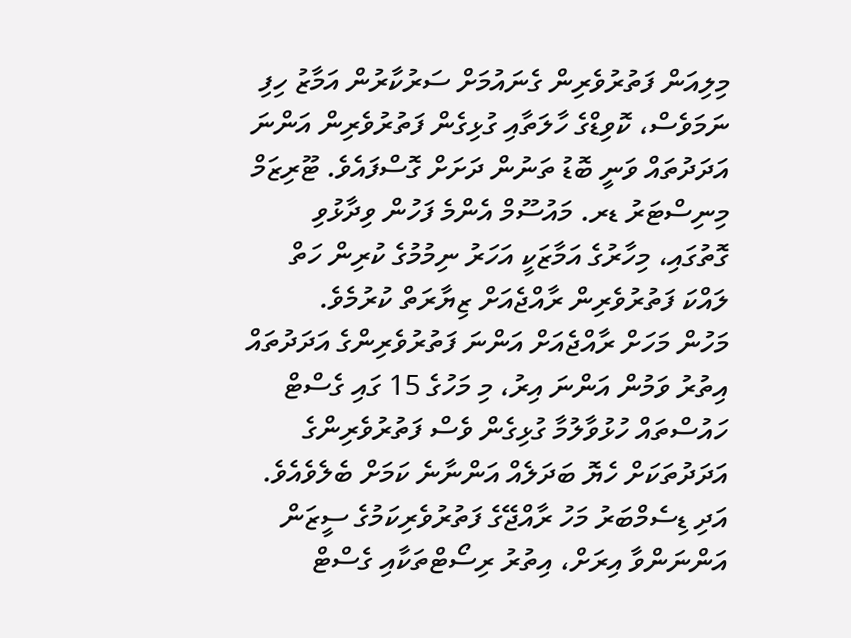މިލިއަން ފަތުރުވެރިން ގެނައުމަށް ސަރުކާރުން އަމާޒު ހިފި ނަމަވެސް، ކޮވިޑްގެ ހާލަތާއި ގުޅިގެން ފަތުރުވެރިން އަންނަ އަދަދުތައް ވަނީ ބޮޑު ތަނުން ދަށަށް ގޮސްފައެވެ. ޓޫރިޒަމް މިނިސްޓަރު ޑރ. މައުސޫމް އެންމެ ފަހުން ވިދާޅުވި ގޮތުގައި، މިހާރުގެ އަމާޒަކީ އަހަރު ނިމުމުގެ ކުރިން ހަތް ލައްކަ ފަތުރުވެރިން ރާއްޖެއަށް ޒިޔާރަތް ކުރުމެވެ.
މަހުން މަހަށް ރާއްޖެއަށް އަންނަ ފަތުރުވެރިންގެ އަދަދުތައް އިތުރު ވަމުން އަންނަ އިރު، މި މަހުގެ 15 ގައި ގެސްޓް ހައުސްތައް ހުޅުވާލުމާ ގުޅިގެން ވެސް ފަތުރުވެރިންގެ އަދަދުތަކަށް ހެޔޮ ބަދަލެއް އަންނާނެ ކަމަށް ބެލެވެއެވެ. އަދި ޑިސެމްބަރު މަހު ރާއްޖޭގެ ފަތުރުވެރިކަމުގެ ސީޒަން އަންނަންވާ އިރަށް، އިތުރު ރިސޯޓްތަކާއި ގެސްޓް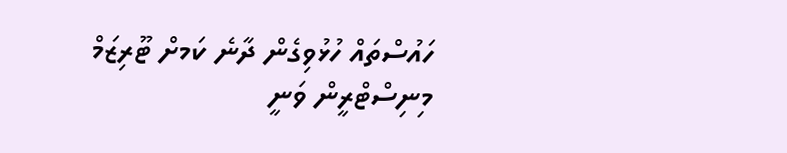ހައުސްތައް ހުޅުވިގެން ދާނެ ކަމށް ޓޫރިޒަމް މިނިސްޓްރީން ވަނީ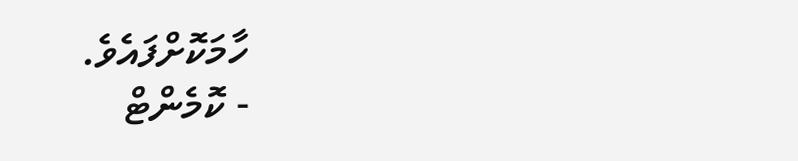ހާމަކޮށްފައެވެ.
- ކޮމެންޓް